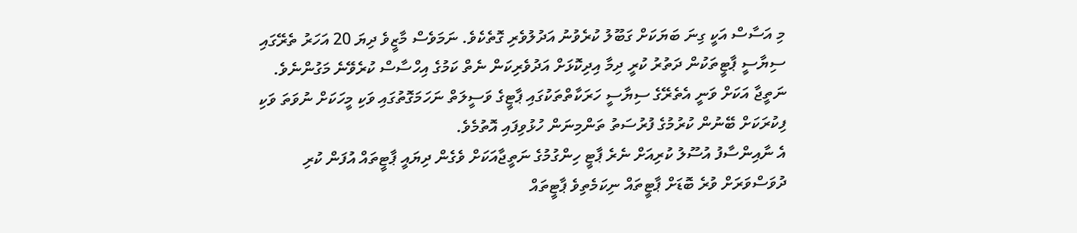މި އަސާސް އަކީ ގިނަ ބަޔަކަށް ގަބޫލު ކުރެވުނު އަދުލުވެރި ގޮތެކެވެ. ނަމަވެސް މާޒީވެ ދިޔަ 20 އަހަރު ތެރޭގައި ސިޔާސީ ޕާޓީތަކުން ދަތުރު ކުރީ ދިމާ އިދިކޮޅަށް އަދުވެރިކަން ނެތް ކަމުގެ އިހްސާސް ކުރެވޭނެ މަގުންނެވެ. ނަތީޖާ އަކަށް ވަނީ އެތެރޭގެ ސިޔާސީ ހަރަކާތްތަކުގައި ޕާޓީގެ ވަސީލަތް ނަހަމަގޮތުގައި ވަކި މީހަކަށް ނުވަތަ ވަކި ފިކުރަކަށް ބޭނުން ކުރުމުގެ ފުރުސަތު ތަންމިނަން ހުޅުވިފައި އޮތުމެވެ.
އެ ނާއިންސާފު އުސޫލު ކުރިއަށް ނެރެ ޕާޓީ ހިންގުމުގެ ނަތީޖާއަކަށް ވެގެން ދިޔައީ ޕާޓީތައް އުފަން ކުރި ދުވަސްވަރަށް ވުރެ ބޮޑަށް ޕާޓީތައް ނިކަމެތިވެ ޕާޓީތައް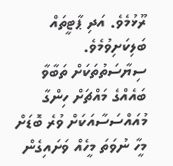ރޫޅުމެވެ. އަދި ޕާޓީތައް ބަލިކަށިވުމެވެ. ސިޔާސަތުތަކަށް ތަބާވާ ބައެއްގެ މައްޗަށް ހިންގާ މުއައްސަސާއަކަށް ވުރެ ބޮޑަށް މީހާ ނުވަތަ މީހެއް ވަށައިގެން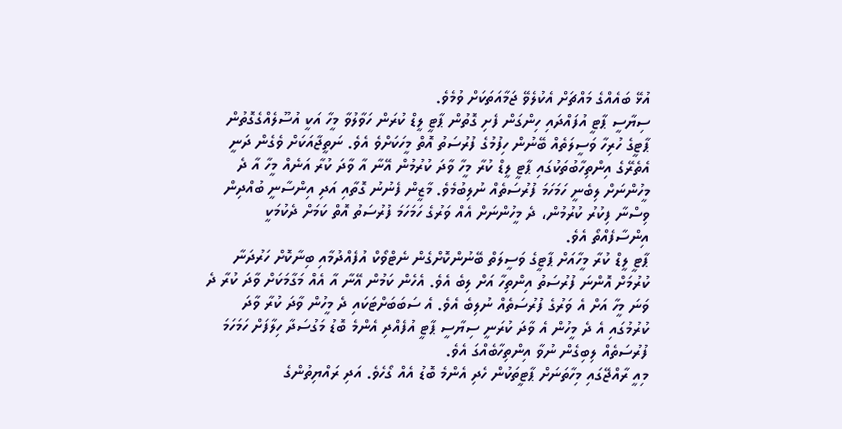އުޅޭ ބައެއްގެ މައްޗަށް އެކުލެވޭ ޖަމާއަތަކަށް ވުމެވެ.
ސިޔާސީ ޕާޓީ އުފައްދައި ހިންގަން ފެށި ގޮތުން ޕާޓީ ލީޑް ކުރަން ހަވާލުވާ މީހާ އަކީ އުސޫލެއްގެގޮތުން ޕާޓީގެ ހުރިހާ ވަސީލަތެއް ބޭނުން ހިފުމުގެ ފުރުސަތު އޮތް މީހަކަށްވެ އެވެ. ނަތީޖާއަކަށް ވެގެން ދަނީ އެތެރޭގެ އިންތިހާބުތަކުގައި ޕާޓީ ލީޑް ކުރާ މީހާ ވާދަ ކުރުމުން އޭނާ އާ ވާދަ ކުރާ އަނެއް މީހާ އާ ދެ މީހުންނަށް ލިބެނީ ހަމަހަމަ ފުރުސަތެއް ނުލިބުމެވެ. މާޒީން ފެނުނު ގޮތާއި އަދި އިންސާނީ ބުއްދިން ވިސްނާ ފިކުރު ކުރުމުން، ދެ މީހުންނަށް އެއް ވަރުގެ ހަމަހަމަ ފުރުސަތު އޮތް ކަމަށް ދެކުމަކީ އިންސާފެއްތޯ އެވެ.
ޕާޓީ ލީޑް ކުރާ މީހާއަށް ޕާޓީގެ ވަސީލަތް ބޭނުންކޮށްގެން ނެޓްވޯކް އުފެއްދުމާއި ބިނާކޮށް ހަރުދަނާ ކުރުމަށް އޮންނަ ފުރުސަތު އިންތިހާ އަށް ލިބެ އެވެ. އެހެން ކަމުން އޭނާ އާ އެއް މަގާމަކަށް ވާދަ ކުރާ ދެ ވަނަ މީހާ އަށް އެ ވަރުގެ ފުރުސަތެއް ނުލިބެ އެވެ. އެ ސަބަބަށްޓަކައި ދެ މީހުން ވާދަ ކުރާ ވާދަ ކުރުމުގައި އެ ދެ މީހުން އެ ވާދަ ކުރަނީ ސިޔާސީ ޕާޓީ އުފެއްދި އެންމެ ބޮޑު މަގުސަދާ ހިލާފަށް ހަމަހަމަ ފުރުސަތެއް ލިބިގެން ނުވާ އިންތިހާބެއްގަ އެވެ.
މިއީ ރާއްޖޭގައި މިހާތަނަށް ޕާޓީތަކުން ހެދި އެންމެ ބޮޑު އެއް ގޯހެވެ. އަދި ރައްޔިތުންގެ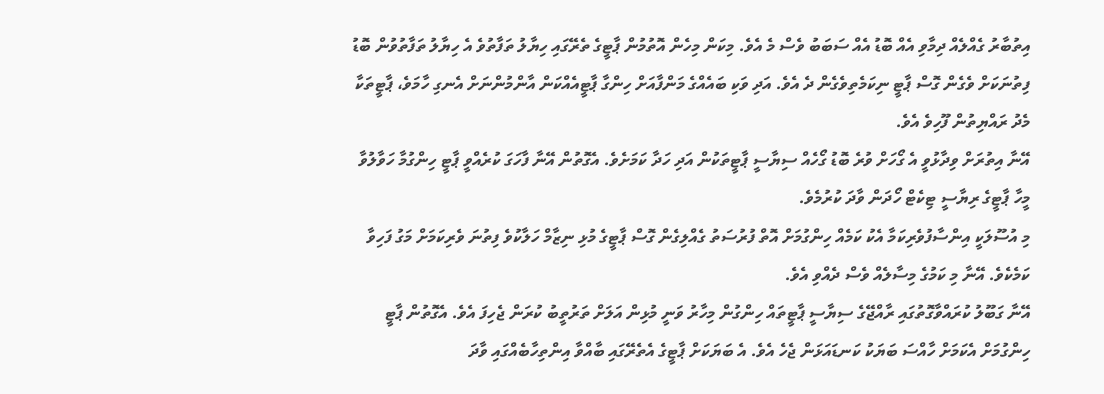އިތުބާރު ގެއްލެއް ދިމާވި އެއް ބޮޑު އެއް ސަބަބު ވެސް މެ އެވެ. މިކަން މިހެން އޮތުމުން ޕާޓީގެ ތެރޭގައި ހިޔާލު ތަފާތުވެ އެ ހިޔާލު ތަފާތުވުން ބޮޑު ފިތުނަކަށް ވެގެން ގޮސް ޕާޓީ ނިކަމެތިވެގެން ދެ އެވެ. އަދި ވަކި ބައެއްގެ މަންފާއަށް ހިންގާ ޕާޓީއެއްކަން އާންމުންނަށް އެނގި ހާމަވެ، ޕާޓީތަކާ މެދު ރައްޔިތުން ފޫހިވެ އެވެ.
އޭނާ އިތުރަށް ވިދާޅުވީ އެ ގޯހަށް ވުރެ ބޮޑު ގޯހެއް ސިޔާސީ ޕާޓީތަކުން އަދި ހަދާ ކަމަށެވެ. އެގޮތުން އޭނާ ފާހަގަ ކުރެއްވީ ޕާޓީ ހިންގުމާ ހަވާލުވާ މީހާ ޕާޓީގެ ރިޔާސީ ޓިކެޓް ހޯދަން ވާދަ ކުރުމެވެ.
މި އުސޫލަކީ އިންސާފުވެރިކަމާ އެކު ކަމެއް ހިންގުމަށް އޮތް ފުރުސަތު ގެއްލިގެން ގޮސް ޕާޓީގެ މުޅި ނިޒާމް ހަލާކުވެ ފިތުނަ ވެރިކަމަށް މަގު ފަހިވާ ކަމެކެވެ. އޭނާ މި ކަމުގެ މިސާލެއް ވެސް ދެއްވި އެވެ.
އޭނާ ގަބޫލު ކުރައްވާގޮތުގައި ރާއްޖޭގެ ސިޔާސީ ޕާޓީތައް ހިންގުން މިހާރު ވަނީ މުޅިން އަލަށް ތަރުތީބު ކުރަން ޖެހިފަ އެވެ. އެގޮތުން ޕާޓީ ހިންގުމަށް އެކަމަށް ހާއްސަ ބަޔަކު ކަނޑައަޅަން ޖެހެ އެވެ. އެ ބަޔަކަށް ޕާޓީގެ އެތެރޭގައި ބާއްވާ އިންތިހާބެއްގައި ވާދަ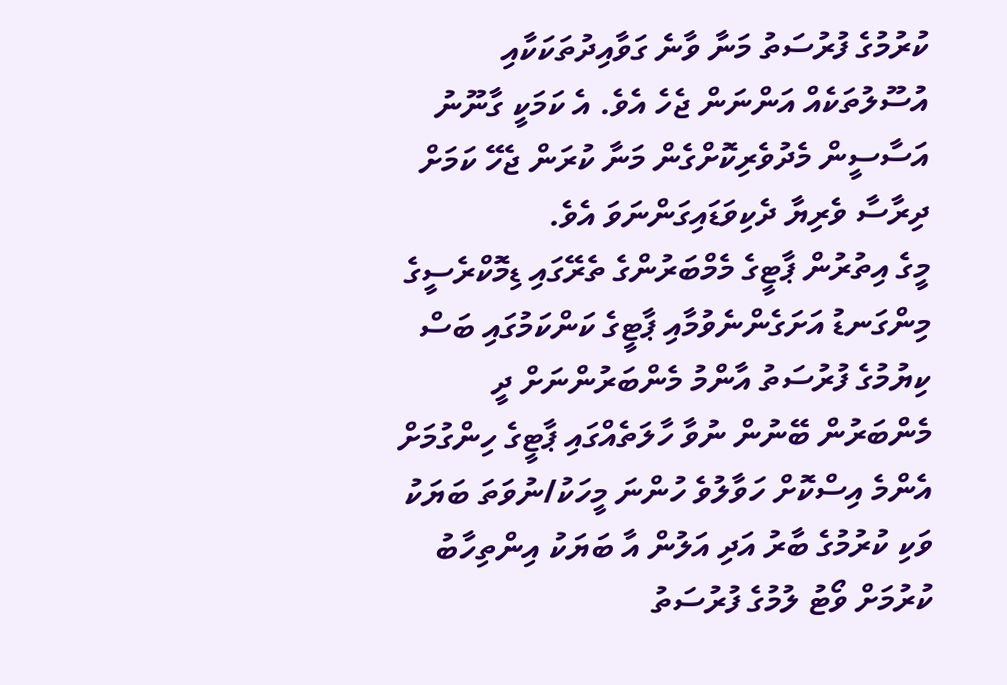ކުރުމުގެ ފުރުސަތު މަނާ ވާނެ ގަވާއިދުތަކަކާއި އުސޫލުތަކެއް އަންނަން ޖެހެ އެވެ. އެ ކަމަކީ ގާނޫނު އަސާސީން މެދުވެރިކޮށްގެން މަނާ ކުރަން ޖެހޭ ކަމަށް ދިރާސާ ވެރިޔާ ދެކިވަޑައިގަންނަވަ އެވެ.
މީގެ އިތުރުން ޕާޓީގެ މެމްބަރުންގެ ތެރޭގައި ޑިމޮކްރެސީގެ މިންގަނޑު އަށަގެންނެވުމާއި ޕާޓީގެ ކަންކަމުގައި ބަސް ކިޔުމުގެ ފުރުސަތު އާންމު މެންބަރުންނަށް ދީ މެންބަރުން ބޭނުން ނުވާ ހާލަތެއްގައި ޕާޓީގެ ހިންގުމަށް އެންމެ އިސްކޮށް ހަވާލުވެ ހުންނަ މީހަކު/ނުވަތަ ބަޔަކު ވަކި ކުރުމުގެ ބާރު އަދި އަލުން އާ ބަޔަކު އިންތިހާބު ކުރުމަށް ވޯޓު ލުމުގެ ފުރުސަތު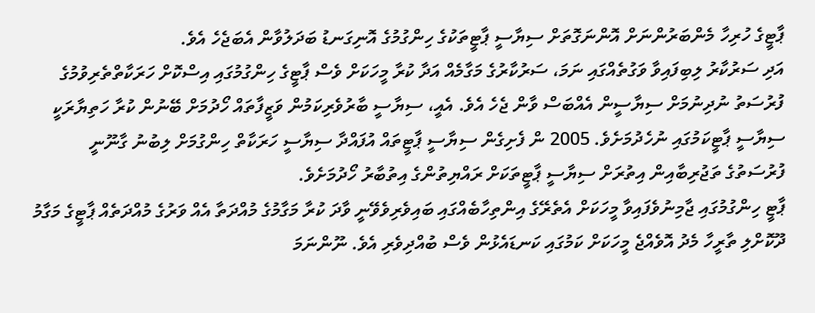ޕާޓީގެ ހުރިހާ މެންބަރުންނަށް އޮންނަގޮތަށް ސިޔާސީ ޕާޓީތަކުގެ ހިންގުމުގެ އޮނިގަނޑު ބަދަލުވާން އެބަޖެހެ އެވެ.
އަދި ސަރުކާރު ލިބިފައިވާ ވަގުތެއްގައި ނަމަ، ސަރުކާރުގެ މަގާމެއް އަދާ ކުރާ މީހަކަށް ވެސް ޕާޓީގެ ހިންގުމުގައި އިސްކޮށް ހަރަކާތްތެރިވުމުގެ ފުރުސަތު ނުދިނުމަށް ސިޔާސީން އެއްބަސް ވާން ޖެހެ އެވެ. އެއީ، ސިޔާސީ ބާރުވެރިކަމުން ވަޒީފާތައް ހޯދުމަށް ބޭނުން ކުރާ ހަތިޔާރަކީ ސިޔާސީ ޕާޓީކަމުގައި ނުހެދުމަށެވެ. 2005 ން ފެށިގެން ސިޔާސީ ޕާޓީތައް އުފައްދާ ސިޔާސީ ހަރަކާތް ހިންގުމަށް ލިބުނު ގާނޫނީ ފުރުސަތުގެ ތަޖުރިބާއިން އިތުރަށް ސިޔާސީ ޕާޓީތަކަށް ރައްޔިތުންގެ އިތުބާރު ހޯދުމަށެވެ.
ޕާޓީ ހިންގުމުގައި ޖާމިނުވެފައިވާ މީހަކަށް އެތެރޭގެ އިންތިހާބެއްގައި ބައިވެރިވެވޭނީ ވާދަ ކުރާ މަގާމުގެ މުއްދަތާ އެއް ވަރުގެ މުއްދަތެއް ޕާޓީގެ މަގާމު ދޫކޮށްލި ތާރީހާ މެދު އޮވެއްޖެ މީހަކަށް ކަމުގައި ކަނޑައެޅުން ވެސް ބުއްދިވެރި އެވެ. ނޫންނަމަ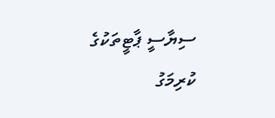ސިޔާސީ ޕާޓީތަކުގެ ކުރިމަގު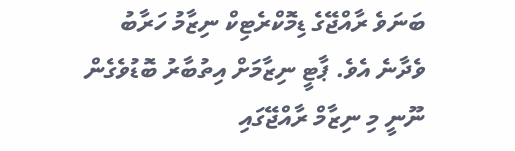ބަނަވެ ރާއްޖޭގެ ޑިމޮކްރެޓިކް ނިޒާމު ހަރާބު ވެދާނެ އެވެ. ޕާޓީ ނިޒާމަށް އިތުބާރު ބޮޑުވެގެން ނޫނީ މި ނިޒާމް ރާއްޖޭގައި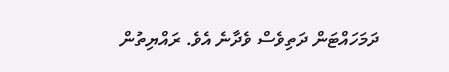ދަމަހައްޓަން ދަތިވެސް ވެދާނެ އެވެ. ރައްޔިތުން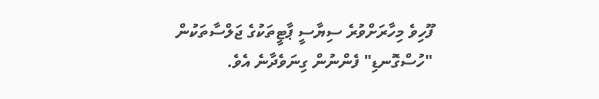ފޫހިވެ މިހާރަށްވުރެ ސިޔާސީ ޕާޓީތަކުގެ ޖަލްސާތަކުން "ހުސްގޮނޑި" ފެންނުން ގިނަވެދާނެ އެވެ.